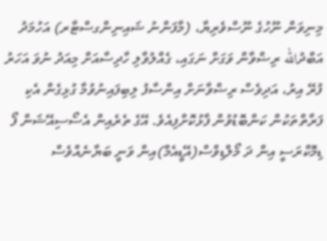މިނިވަން ނޫހުގެ ނޫސްވެރިޔާ، (މާފަންނު ޝައިނިންގސްޓާރ) އަހުމަދު އަބްދުالله ރިޟްވާން ވަގަށް ނަގައި، ގެއްލުވާލި ހާދިސާއަށް މިއަދު ނުވަ އަހަރު ފުރޭ އިރު، އަދިވެސް ރިޟްވާނަށް އިންސާފު ލިބިފައިނުވުމާ ގުޅިގެން އެކި ފަރާތްތަކުން ކަންބޮޑުވުން ފާޅުކޮށްފިއެވެ. އޭގެ ތެރެއިން އެސޯސިއޭޝަން ފޯ ޑިމޮކްރަސީ އިން ދަ މޯލްޑިވްސް(އޭޑީއެމް)އިން ވަނީ ބަޔާނެއްވެސް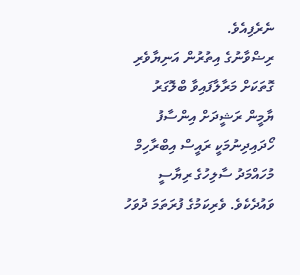ނެރެފިއެވެ.
ރިޟްވާނުގެ އިތުރުން އަނިޔާވެރި ގޮތަކަށް މަރާލާފައިވާ ބްލޮގަރު ޔާމީން ރަޝީދަށް އިންސާފު ހޯދައިދިނުމަކީ ރައީސް އިބްރާހިމް މުހައްމަދު ސާލިހުގެ ރިޔާސީ ވައުދެކެވެ. ވެރިކަމުގެ ފުރަތަމަ ދުވަހު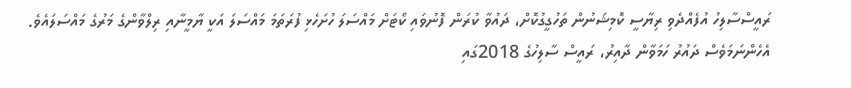ރައީސްސާލިހު އުފެއްދެވި ރިޔާސީ ކޮމިޝަނުން ތަހުގީގުކޮށް، ދައުވާ ކުރަން ފޮނުވައި ކޯޓަށް މައްސަލަ ހުށަހެޅި ފުރަތަމަ މައްސަލަ އަކީ ޔާމީނާއި ރިލްވާންގެ މަރުގެ މައްސަލައެވެ. އެހެންނަމަވެސް ދައުރު ހަމަވާން ދާއިރު، ރައީސް ސާލިހުގެ 2018ގައި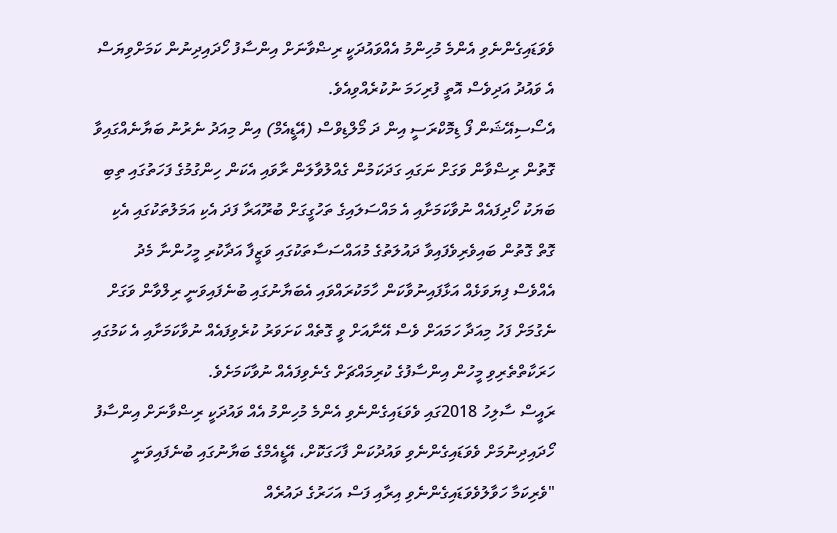ވެވަޑައިގެންނެވި އެންމެ މުހިންމު އެއްވައުދަކީ ރިޟްވާނަށް އިންސާފު ހޯދައިދިނުން ކަމަށްވިޔަސް އެ ވައުދު އަދިވެސް އޮތީ ފުރިހަމަ ނުކުރެއްވިއެވެ.
އެސޯސިއޭޝަން ފޯ ޑިމޮކްރަސީ އިން ދަ މޯލްޑިވްސް (އޭޑީއެމް) އިން މިއަދު ނެރުނު ބަޔާނެއްގައިވާ ގޮތުން ރިޟްވާން ވަގަށް ނަގައި ގަދަކަމުން ގެއްލުވާލަން ރާވައި އެކަން ހިންގުމުގެ ފަހަތުގައި ތިބި ބަޔަކު ހޯދިފައެއް ނުވާކަމަށާއި އެ މައްސަލައިގެ ތަހުގީގަށް ބުރޫއަރާ ފަދަ އެކި އަމަލުތަކުގައި އެކި ގޮތް ގޮތުން ބައިވެރިވެފައިވާ ދައުލަތުގެ މުއައްސަސާތަކުގައި ވަޒީފާ އަދާކުރި މީހުންނާ މެދު އެއްވެސް ފިޔަވަޅެއް އަޅާފައިނުވާކަން ހާމަކުރައްވައި އެބަޔާނުގައި ބުނެފައިވަނީ ރިލްވާން ވަގަށް ނެގުމަށް ފަހު މިއަދާ ހަމައަށް ވެސް އޭނާއަށް ވީ ގޮތެއް ކަށަވަރު ކުރެވިފައެއް ނުވާކަމަށާއި އެ ކަމުގައި ހަރަކާތްތެރިވި މީހުން އިންސާފުގެ ކުރިމައްޗަށް ގެނެވިފައެއް ނުވާކަމަށެވެ.
ރައީސް ސާލިހު 2018ގައި ވެވަޑައިގެންނެވި އެންމެ މުހިންމު އެއް ވައުދަކީ ރިޟްވާނަށް އިންސާފު ހޯދައިދިނުމަށް ވެވަޑައިގެންނެވި ވައުދުކަން ފާހަގަކޮށް، އޭޑީއެމްގެ ބަޔާނުގައި ބުނެފައިވަނީ "ވެރިކަމާ ހަވާލުވެވަޑައިގެންނެވި އިރާއި ފަސް އަހަރުގެ ދައުރެއް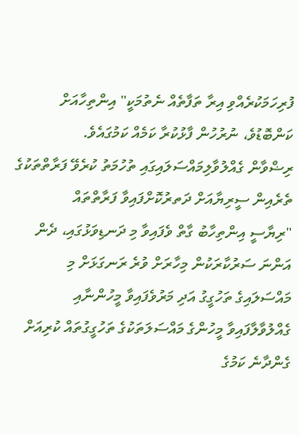ފުރިހަމަކުރެއްވި އިރާ ތަފާތެއް ނެތުމަކީ" އިންތިހާއަށް ކަންބޮޑުވެ، ނުރުހުން ފާޅުކުރާ ކަމެއް ކަމުގައެވެ.
ރިޟްވާން ގެއްލުވާލިމައްސަލައިގައި ތުހުމަތު ކުރެވޭ ފަރާތްތަކުގެ ތެރެއިން ސީރިޔާއަށް ދަތރުކޮށްފައިވާ ފަރާތްތައް
"ރިޔާސީ އިންތިހާބު ގާތް ވެފައިވާ މި ދަނޑިވަޅުގައި، ދެން އަންނަ ސަރުކާރަކުން މިހާރަށް ވުރެ ރަނގަޅަށް މި މައްސަލައިގެ ތަހުގީގު އަދި މަރުވެފައިވާ މީހުންނާއި ގެއްލުވާލާފައިވާ މީހުންގެ މައްސަލަތަކުގެ ތަހުގީގުތައް ކުރިއަށް ގެންދާނެ ކަމުގެ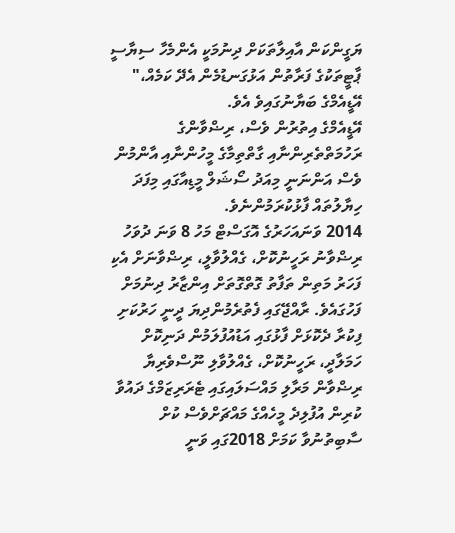ޔަގީންކަން އާއިލާތަކަށް ދިނުމަކީ އެންމެހާ ސިޔާސީ ޕާޓީތަކުގެ ފަރާތުން އަޅުގަނޑުމެން އެދޭ ކަމެއް،" އޭޑީއެމްގެ ބަޔާނުގައިވެ އެވެ.
އޭޑީއެމްގެ އިތުރުން ވެސް، ރިޟްވާންގެ ރަހުމަތްތެރިންނާއި ގާތްތިމާގެ މީހުންނާއި އާންމުން ވެސް އަންނަނީ މިއަދު ސޯޝަލް މީޑިއާގައި މިފަދަ ހިޔާލުތައް ފާޅުކުރަމުންނެވެ.
2014 ވަނައަހަރުގެ އޮގަސްޓް މަހު 8 ވަނަ ދުވަހު ރިޟްވާނު ރަހީނުކޮށް، ގެއްލުވާލީ، ރިޟްވާނަށް އެކި ފަހަރު މަތިން ތަފާތު ގޮތްގޮތަށް އިންޒާރު ދިނުމަށް ފަހުގައެވެ. ރާއްޖޭގައި ފެތުރެމުންދިޔަ ދީނީ ހަރުކަށި ފިކުރާ ދެކޮޅަށް ފާޅުގައި އަޑުއުފުލަމުން ދަނިކޮށް ހަމަލާދީ، ރަހީނުކޮށް، ގެއްލުވާލި ނޫސްވެރިޔާ ރިޟްވާން މަރާލި މައްސަލައިގައި ޓެރަރިޒަމްގެ ދައުވާ ކުރިން އުފުލިދެ މީހެއްގެ މައްޗަށްވެސް ކުށް ސާބިތުނުވާ ކަމަށް 2018ގައި ވަނީ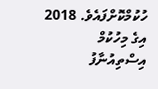ހުކުމްކޮށްފައެވެ. 2018 އިގެ މިހުކުމް އިސްތިއުނާފު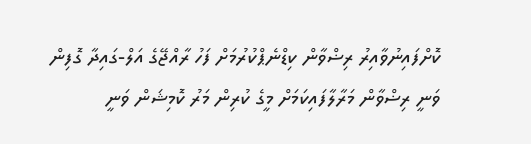ކޮށްފައިނުވާއިރު ރިޟްވާން ކިޑްނެޕްކުރުމަށް ފަހު ރާއްޖޭގެ އަލް-ގައިދާ ގޮފިން ވަނީ ރިޟްވާން މަރާލާފައިކަމަށް މީގެ ކުރިން މަރު ކޮމިޝަން ވަނީ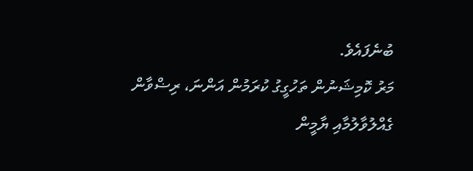ބުނެފައެވެ.
މަރު ކޮމިޝަނުން ތަހުގީގު ކުރަމުން އަންނަ، ރިޟްވާން ގެއްލުވާލުމާއި ޔާމީން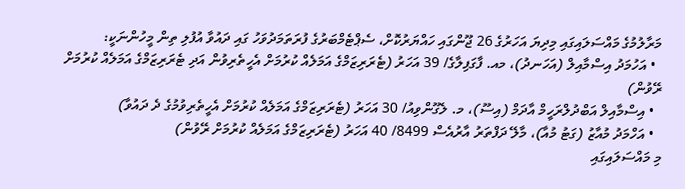މަރާލުމުގެ މައްސަލައިގައި މިދިޔަ އަހަރުގެ 26 ޖޫންގައި ހައްޔަރުކޮށް، ސެޕްޓެމްބަރުގެ ފުރަތަމަދުވަހު ގައި ދައުވާ އުފުލި ތިން މީހުންނަކީ:
  • އަހުމަދު އިސްމާއިލް (އަހަނދު)، މއ. ފާގަފިލާގެ/ 39 އަހަރު (ޓެރަރިޒަމްގެ އަމަލެއް ކުރުމަށް އެހީތެރިވުން އަދި ޓެރަރިޒަމްގެ އަމަލެއް ކުރުމަށް ރޭވުން)
  • އިސްމާއިލް އަބްދުލްރަހީމް އާދަމް (އިސޫ)، މ. ލެގޫންވިއު/ 30 އަހަރު (ޓެރަރިޒަމްގެ އަމަލެއް ކުރުމަށް އެހީތެރިވުމުގެ ދެ ދައުވާ)
  • އަހްމަދު މުއާޒު (ގަޓު މުއާ)، މާލޭ ދަފްތަރު އާރުއެސް 8499/ 40 އަހަރު (ޓެރަރިޒަމްގެ އަމަލެއް ކުރުމަށް ރޭވުން)
މި މައްސަލައިގައި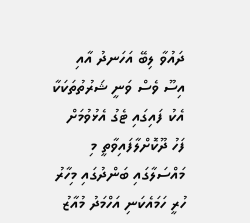ދައުވާ ލިބޭ އަހަނދު އާއި އިސޫ ވެސް ވަނީ ޝަރުތުތަކަކާ އެކު ފައިގައި ޓެގު އެޅުވުމަށް ފަހު ދޫކޮށްލާފައިވާތީ މި މައްސަލާގައި ބަންދުގައި މިހާރު ހުރީ ހަމައެކަނި އަހްމަދު މުއާޒު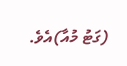(ގަޓު މުއާ)އެވެ.